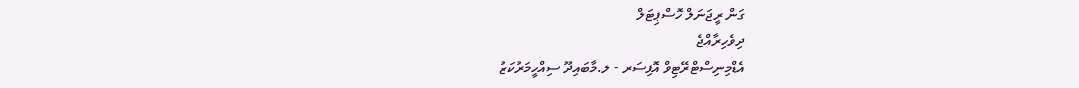ގަން ރީޖަނަލް ހޮސްޕިޓަލް
ދިވެހިރާއްޖެ
އެޑްމިނިސްޓްރޭޓިވް އޮފިސަރ - ލ.މާބައިދޫ ސިއްހީމަރުކަޒު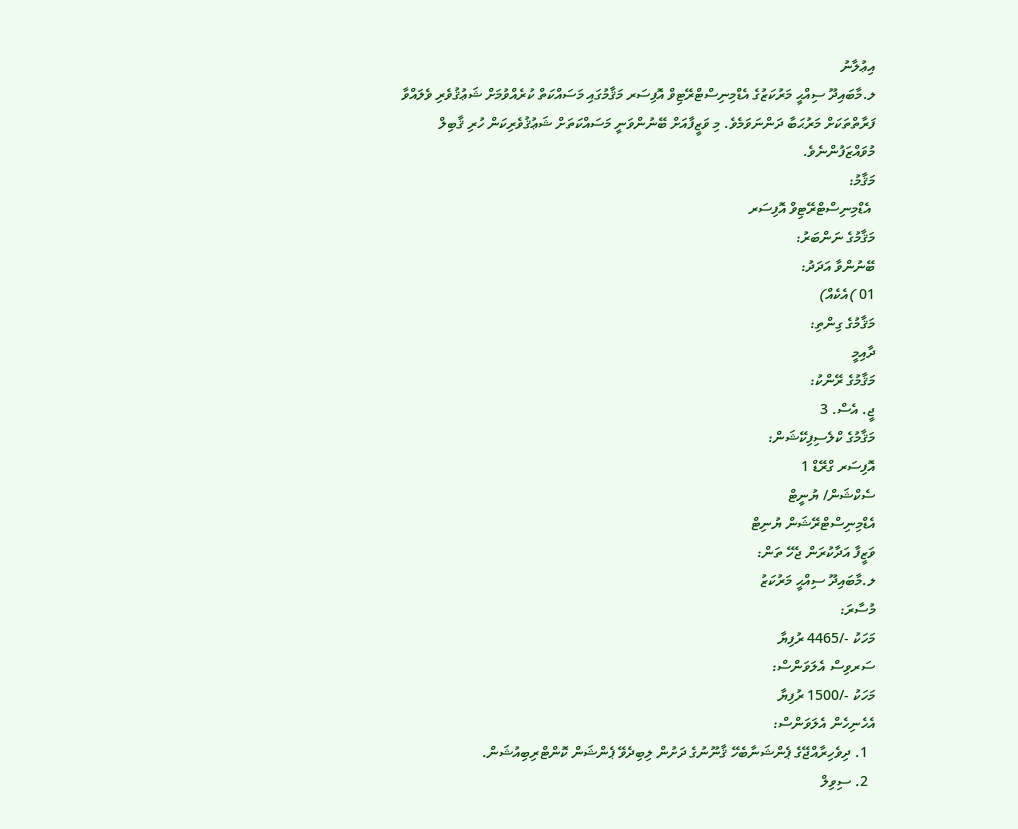އިޢުލާނު
ލ.މާބައިދޫ ސިއްޙީ މަރުކަޒުގެ އެޑްމިނިސްޓްރޭޓިވް އޮފިސަރ މަޤާމުގައި މަސައްކަތް ކުރެއްވުމަށް ޝަޢުޤުވެރި ވެލައްވާ ފަރާތްތަކަށް މަރުޙަބާ ދަންނަވަމެވެ. މި ވަޒީފާއަށް ބޭނުންވަނީ މަސައްކަތަށް ޝަޢުޤުވެރިކަން ހުރި ޤާބިލް  މުވައްޒަފުންނެވެ.
މަޤާމު:
 އެޑްމިނިސްޓްރޭޓިވް އޮފިސަރ
މަޤާމުގެ ނަންބަރު:
ބޭނުންވާ އަދަދު:
01 )އެކެއް)
މަޤާމުގެ ގިންތި:
ދާއިމީ
މަޤާމުގެ ރޭންކު:
ޖީ. އެސް. 3
މަޤާމުގެ ކްލެސިފިކޭޝަން:
އޮފިސަރ ގްރޭޑް 1
ސެކްޝަން/ ޔުނީޓް
އެޑްމިނިސްޓްރޭޝަން ޔުނިޓް
ވަޒީފާ އަދާކުރަން ޖެހޭ ތަން:
ލ.މާބައިދޫ ސިއްޙީ މަރުކަޒު
މުސާރަ:
މަހަކު -/4465 ރުފިޔާ
ސަރވިސް އެލަވަންސް:
މަހަކު -/1500 ރުފިޔާ
އެހެނިހެން އެލަވަންސް:
  1. ދިވެހިރާއްޖޭގެ ޕެންޝަނާބެހޭ ޤާނޫނުގެ ދަށުން ލިބިދެވޭ ޕެންޝަން ކޮންޓްރިބިއުޝަން.
  2. ސިވިލް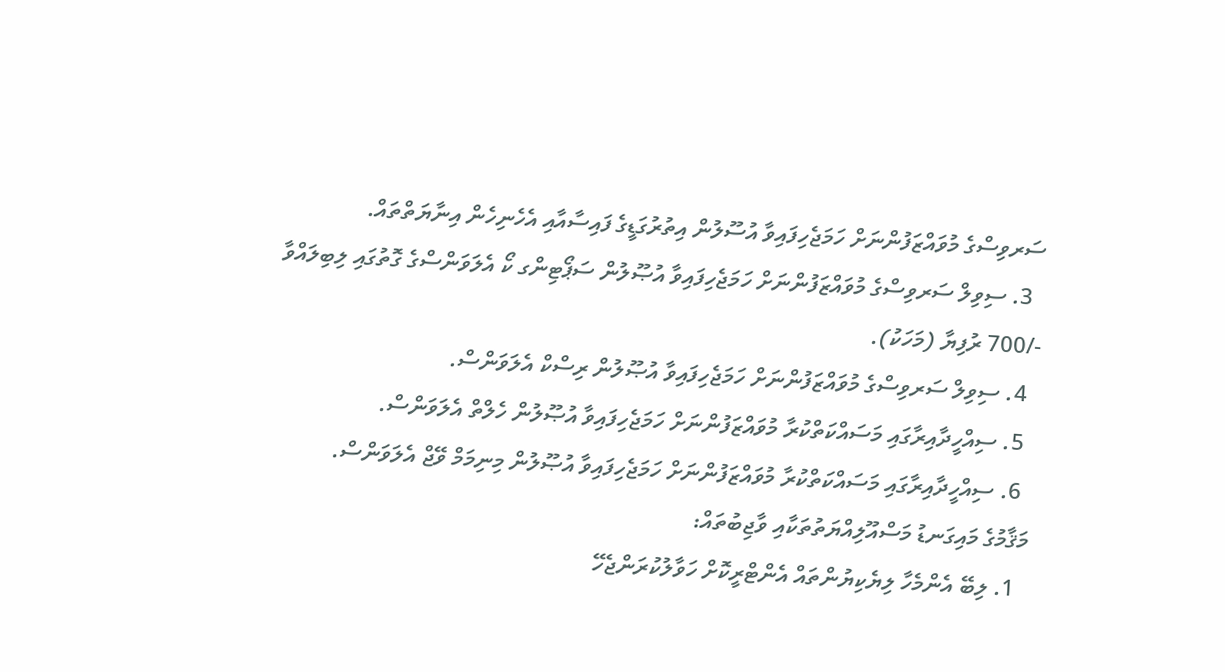ސަރވިސްގެ މުވައްޒަފުންނަށް ހަމަޖެހިފައިވާ އުސޫލުން އިތުރުގަޑީގެ ފައިސާއާއި އެހެނިހެން އިނާޔަތްތައް.
  3. ސިވިލް ސަރވިސްގެ މުވައްޒަފުންނަށް ހަމަޖެހިފައިވާ އުޞޫލުން ސަޕޯޓިންގ ކޯ އެލަވަންސްގެ ގޮތުގައި ލިބިލައްވާ -/700 ރުފިޔާ (މަހަކު).
  4. ސިވިލް ސަރވިސްގެ މުވައްޒަފުންނަށް ހަމަޖެހިފައިވާ އުޞޫލުން ރިސްކް އެލަވަންސް.
  5. ސިއްހީދާއިރާގައި މަސައްކަތްކުރާ މުވައްޒަފުންނަށް ހަމަޖެހިފައިވާ އުޞޫލުން ހެލްތް އެލަވަންސް.
  6. ސިއްހީދާއިރާގައި މަސައްކަތްކުރާ މުވައްޒަފުންނަށް ހަމަޖެހިފައިވާ އުޞޫލުން މިނިމަމް ވޭޖް އެލަވަންސް.
މަޤާމުގެ މައިގަނޑު މަސްއޫލިއްޔަތުތަކާއި ވާޖިބުތައް:
  1. ލިބޭ އެންމެހާ ލިޔެކިޔުންތައް އެންޓްރީކޮށް ހަވާލުކުރަންޖެހޭ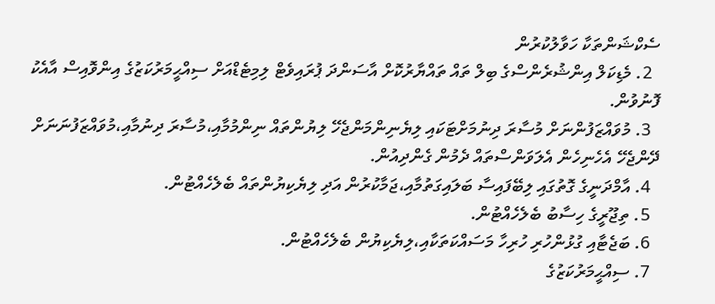ސެކްޝަންތަކާ ހަވާލުކުރުން
  2. މެޑިކަލް އިންޝުރެންސްގެ ބިލް ތައް ތައްޔާރުކޮށް އާސަންދަ ޕުރައިވެޓް ލިމިޓެޑްއަށް ސިއްޙީމަރުކަޒުގެ އިންވޮއިސް އާއެކު ފޮނުވުން.
  3. މުވައްޒަފުންނަށް މުސާރަ ދިނުމަށްޓަކައި ލިޔެނިންމަންޖެހޭ ލިޔުންތައް ނިންމުމާއި،މުސާރަ ދިނުމާއި،މުވައްޒަފުނަނަށް ދޭންޖެހޭ އެހެނިހެން އެލަވަންސްތައް ދެމުން ގެންދިއުން.
  4. އާމްދަނީގެ ގޮތުގައި ލިބޭފައިސާ ބަލައިގަތުމާއި،ޖަމާކުރުން އަދި ލިޔެކިޔުންތައް ބެލެހެއްޓުން.
  5. ތިޖޫރީގެ ހިސާބު ބެލެހެއްޓުން.
  6. ބަޖެޓާއި ގުޅުންހުރި ހުރިހާ މަސައްކަތަކާއި،ލިޔެކިޔުން ބެލެހެއްޓުން.
  7. ސިއްޙީމަރުކަޒުގެ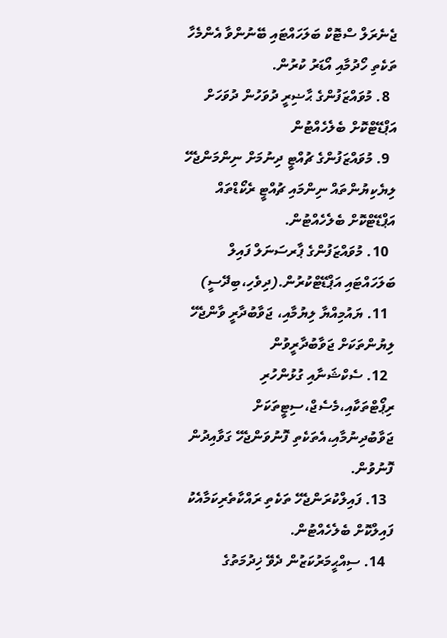ޖެނެރަލް ސްޓޮކް ބަލަހައްޓައި ބޭނުންވާ އެންމެހާ ތަކެތި ހޯދުމާއި އޯޑަރު ކުރުން.
  8. މުވައްޒަފުންގެ ޙާޟިރީ ދުވަހުން ދުވަހަށް އަޕްޑޭޓްކޮށް ބެލެހެއްޓުން
  9. މުވައްޒަފުންގެ ޗުއްޓީ ދިނުމަށް ނިންމަންޖެހޭ ލިޔެކިޔުންތައް ނިންމައި ޗުއްޓީ ރެކޯޑްތައް އަޕްޑޭޓްކޮށް ބެލެހެއްޓުން.
  10. މުވައްޒަފުންގެ ޕާރސަނަލް ފައިލް ބަލަހައްޓައި އަޕްޑޭޓްކުރުން.(ދިވެހި،ބިދޭސީ)
  11. ޔައުމިއްޔާ ލިޔުމާއި، ޖަވާބުދާރީ ވާންޖެހޭ ލިޔުންތަކަށް ޖަވާބުދާރީވުން
  12. ސެކްޝަނާއި ގުޅުންހުރި ރިޕޯޓްތަކާއި،މެސެޖް،ސިޓީތަކަށް ޖަވާބުދިނުމާއި،އެތަކެތި ފޮނުވަންޖެހޭ ގަވާއިދުން ފޮނުވުން.
  13. ފައިލްކުރަންޖެހޭ ތަކެތި ރައްކާތެރިކަމާއެކު ފައިލްކޮށް ބެލެހެއްޓުން.
  14. ސިއްޙީމަރުކަޒުން ދެވޭ ޚިދުމަތުގެ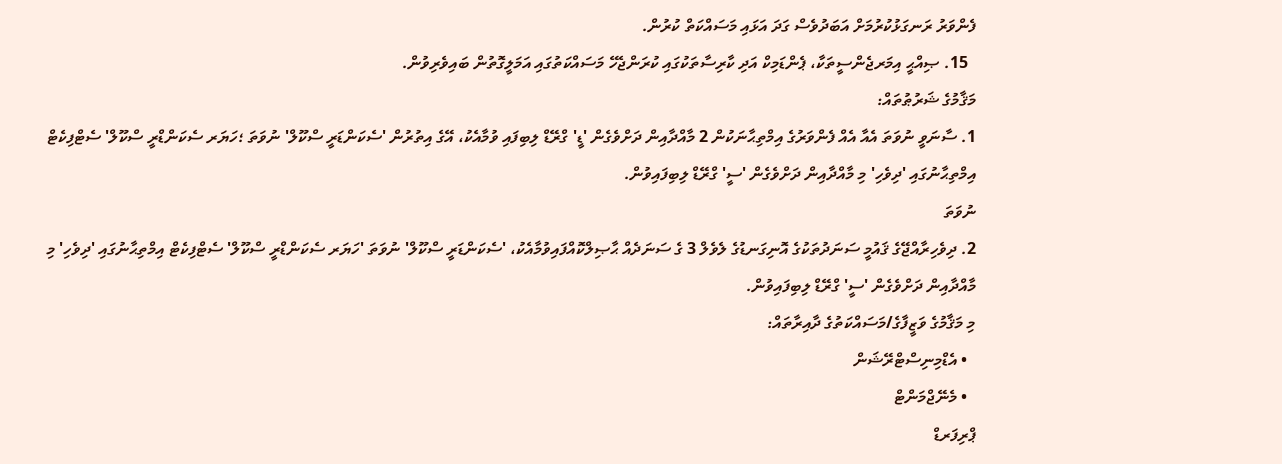ފެންވަރު ރަނގަޅުކުރުމަށް އަބަދުވެސް ގަދަ އަޅައި މަސައްކަތް ކުރުން.
  15. ޞިއްޙީ އިމަރޖެންސީތަކާ، ޕެންޑަމިކް އަދި ކާރިސާތަކުގައި ކުރަންޖެހޭ މަސައްކަތުގައި އަމަލީގޮތުން ބައިވެރިވުން.
މަޤާމުގެ ޝަރުޠުތައް:
1. ސާނަވީ ނުވަތަ އެއާ އެއް ފެންވަރުގެ އިމްތިޙާނަކުން 2 މާއްދާއިން ދަށްވެގެން 'ޑީ' ގްރޭޑް ލިބިފައި ވުމާއެކު، އޭގެ އިތުރުން 'ސެކަންޑަރީ ސްކޫލް' ނުވަތަ ؛ހަޔަރ ސެކަންޑްރީ ސްކޫލް' ސެޓްފިކެޓް އިމްތިޙާނުގައި 'ދިވެހި' މި މާއްދާއިން ދަށްވެގެން 'ސީ' ގްރޭޑް ލިބިފައިވުން.
ނުވަތަ
2. ދިވެހިރާއްޖޭގެ ޤައުމީ ސަނަދުތަކުގެ އޮނިގަނޑުގެ ލެވެލް 3 ގެ ސަނަދެއް ޙާޞިލްކޮއްފައިވުމާއެކު، 'ސެކަންޑަރީ ސްކޫލް' ނުވަތަ 'ހަޔަރ ސެކަންޑްރީ ސްކޫލް' ސެޓްފިކެޓް އިމްތިޙާނުގައި 'ދިވެހި' މި މާއްދާއިން ދަށްވެގެން 'ސީ' ގްރޭޑް ލިބިފައިވުން.
މި މަޤާމުގެ ވަޒީފާގެ/މަސައްކަތުގެ ދާއިރާތައް:
  • އެޑްމިނިސްޓްރޭޝަން
  • މެނޭޖްމަންޓް
ޕްރިފަރޑް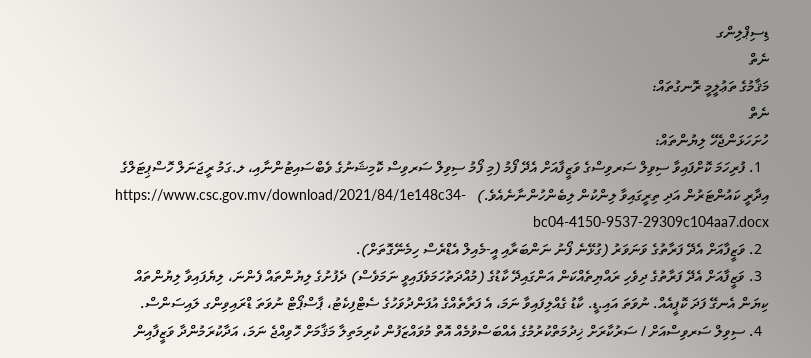ޑިސިޕްލިންގ
ނެތް
މަޤާމުގެ ތަޢުލީމީ ރޮނގުތައް:
ނެތް
ހުށަހަޅަންޖެހޭ ލިޔުންތައް:
  1. ފުރިހަމަ ކޮށްފައިވާ ސިވިލް ސަރވިސްގެ ވަޒީފާއަށް އެދޭ ފޯމު (މި ފޯމު ސިވިލް ސަރވިސް ކޮމިޝަނުގެ ވެބްސައިޓުންނާއި، ލ.ގަމު ރީޖަނަލް ހޮސްޕިޓަލްގެ އިދާރީ ކައުންޓަރުން އަދި ތިރީގައިވާ ލިންކުން ލިބެންހުންނާނެއެވެ.)   https://www.csc.gov.mv/download/2021/84/1e148c34-bc04-4150-9537-29309c104aa7.docx
  2. ވަޒީފާއަށް އެދޭ ފަރާތުގެ ވަނަވަރު (ގުޅޭނެ ފޯނު ނަންބަރާއި އީ-މެއިލް އެޑްރެސް ހިމެނޭގޮތަށް).
  3. ވަޒީފާއަށް އެދޭ ފަރާތުގެ ދިވެހި ރައްޔިތެއްކަން އަންގައިދޭ ކާޑުގެ (މުއްދަތުހަމަވެފައިވީ ނަމަވެސް) ދެފުށުގެ ލިޔުންތައް ފެންނަ، ލިޔެފައިވާ ލިޔުންތައް ކިޔަން އެނގޭ ފަދަ ކޮޕީއެއް. ނުވަތަ އައި.ޑީ. ކާޑު ގެއްލިފައިވާ ނަމަ، އެ ފަރާތެއްގެ އުފަންދުވަހުގެ ސެޓްފިކެޓު، ޕާސްޕޯޓް ނުވަތަ ޑްރައިވިންގ ލައިސަންސް.
  4. ސިވިލް ސަރވިސްއަށް / ސަރުކާރަށް ޚިދުމަތްކުރުމުގެ އެއްބަސްވުމެއް އޮތް މުވައްޒަފުން ކުރިމަތިލާ މަޤާމަށް ހޮވިއްޖެ ނަމަ، އަދާކުރަމުންދާ ވަޒީފާއިން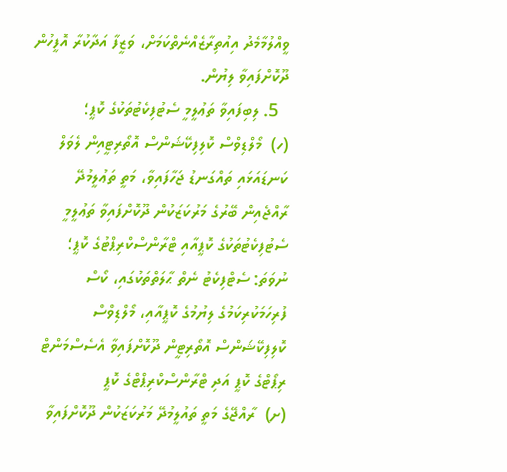ވީއްލުމާމެދު އިއުތިރާޒެއްނެތްކަމަށް، ވަޒީފާ އަދާކުރާ އޮފީހުން ދޫކޮށްފައިވާ ލިޔުން.
  5. ލިބިފައިވާ ތަޢުލީމީ ސެޓުފިކެޓުތަކުގެ ކޮޕީ؛
(ހ)  މޯލްޑިވްސް ކޮލިފިކޭޝަންސް އޮތޯރިޓީއިން ލެވަލް ކަނޑައަޅައި ތައްގަނޑު ޖަހާފައިވާ، މަތީ ތަޢުލީމުދޭ ރާއްޖެއިން ބޭރުގެ މަރުކަޒަކުން ދޫކޮށްފައިވާ ތަޢުލީމީ ސެޓުފިކެޓުތަކުގެ ކޮޕީއާއި ޓްރާންސްކްރިޕްޓުގެ ކޮޕީ؛ ނުވަތަ: ސެޓްފިކެޓު ނެތް ޙާލަތްތަކުގައި، ކޯސް ފުރިހަމަކުރިކަމުގެ ލިޔުމުގެ ކޮޕީއާއި، މޯލްޑިވްސް ކޮލިފިކޭޝަންސް އޮތޯރިޓީން ދޫކޮށްފައިވާ އެސެސްމަންޓް ރިޕޯޓްގެ ކޮޕީ އަދި ޓްރާންސްކްރިޕްޓްގެ ކޮޕީ
(ށ)  ރާއްޖޭގެ މަތީ ތައުލީމުދޭ މަރުކަޒަކުން ދޫކޮށްފައިވާ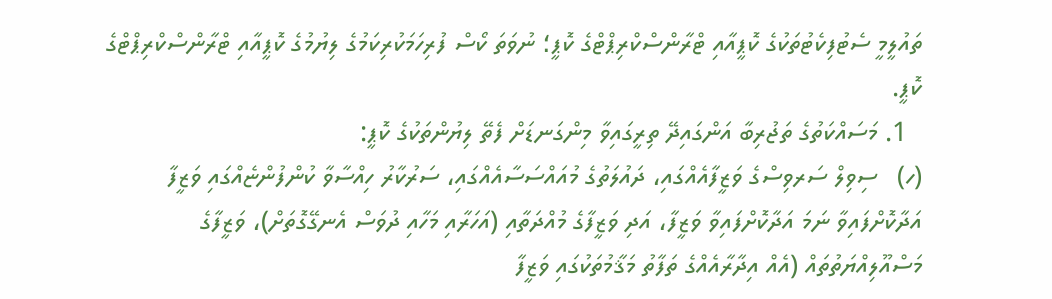ތައުލީމީ ސެޓުފިކެޓުތަކުގެ ކޮޕީއާއި ޓްރާންސްކްރިޕްޓްގެ ކޮޕީ؛ ނުވަތަ ކޯސް ފުރިހަމަކުރިކަމުގެ ލިޔުމުގެ ކޮޕީއާއި ޓްރާންސްކްރިޕްޓްގެ ކޮޕީ.
  1. މަސައްކަތުގެ ތަޖުރިބާ އަންގައިދޭ ތިރީގައިވާ މިންގަނޑަށް ފެތޭ ލިޔުންތަކުގެ ކޮޕީ:
(ހ)   ސިވިލް ސަރވިސްގެ ވަޒީފާއެއްގައި، ދައުލަތުގެ މުއައްސަސާއެއްގައި، ސަރުކާރު ހިއްސާވާ ކުންފުންޏެއްގައި ވަޒީފާ އަދާކޮށްފައިވާ ނަމަ އަދާކޮށްފައިވާ ވަޒީފާ، އަދި ވަޒީފާގެ މުއްދަތާއި (އަހަރާއި މަހާއި ދުވަސް އެނގޭގޮތަށް)، ވަޒީފާގެ މަސްއޫލިއްޔަތުތައް (އެއް އިދާރާއެއްގެ ތަފާތު މަޤާމުތަކުގައި ވަޒީފާ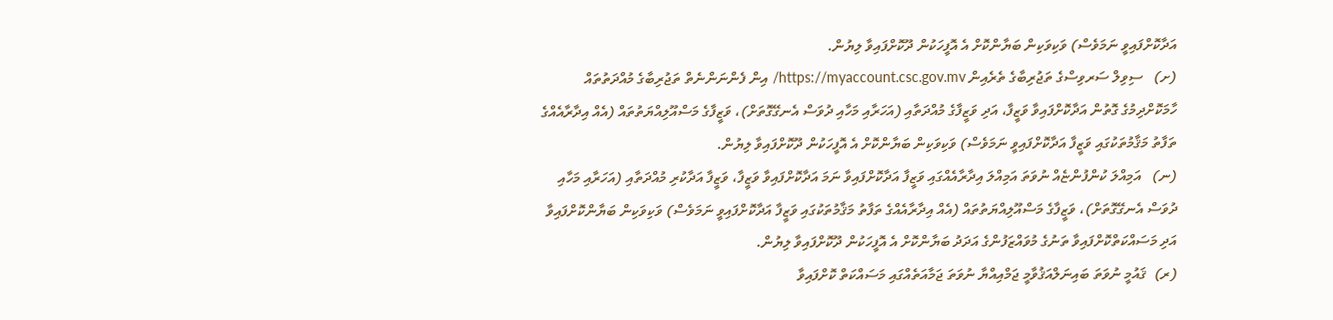އަދާކޮށްފައިވީ ނަމަވެސް) ވަކިވަކިން ބަޔާންކޮށް އެ އޮފީހަކުން ދޫކޮށްފައިވާ ލިޔުން.
(ށ)   ސިވިލް ސަރވިސްގެ ތަޖުރިބާގެ ތެރެއިން https://myaccount.csc.gov.mv/ އިން ފެންނަންނެތް ތަޖުރިބާގެ މުއްދަތުތައް ހާމަކޮށްދިމުގެ ގޮތުން އަދާކޮށްފައިވާ ވަޒީފާ، އަދި ވަޒީފާގެ މުއްދަތާއި (އަހަރާއި މަހާއި ދުވަސް އެނގޭގޮތަށް)، ވަޒީފާގެ މަސްއޫލިއްޔަތުތައް (އެއް އިދާރާއެއްގެ ތަފާތު މަޤާމުތަކުގައި ވަޒީފާ އަދާކޮށްފައިވީ ނަމަވެސް) ވަކިވަކިން ބަޔާންކޮށް އެ އޮފީހަކުން ދޫކޮށްފައިވާ ލިޔުން.
(ނ)   އަމިއްލަ ކުންފުންޏެއް ނުވަތަ އަމިއްލަ އިދާރާއެއްގައި ވަޒީފާ އަދާކޮށްފައިވާ ނަމަ އަދާކޮށްފައިވާ ވަޒީފާ، ވަޒީފާ އަދާކުރި މުއްދަތާއި (އަހަރާއި މަހާއި ދުވަސް އެނގޭގޮތަށް)، ވަޒީފާގެ މަސްއޫލިއްޔަތުތައް (އެއް އިދާރާއެއްގެ ތަފާތު މަޤާމުތަކުގައި ވަޒީފާ އަދާކޮށްފައިވީ ނަމަވެސް) ވަކިވަކިން ބަޔާންކޮށްފައިވާ އަދި މަސައްކަތްކޮށްފައިވާ ތަނުގެ މުވައްޒަފުންގެ އަދަދު ބަޔާންކޮށް އެ އޮފީހަކުން ދޫކޮށްފައިވާ ލިޔުން.
(ރ)  ޤައުމީ ނުވަތަ ބައިނަލްއަޤުވާމީ ޖަމްއިއްޔާ ނުވަތަ ޖަމާއަތެއްގައި މަސައްކަތް ކޮށްފައިވާ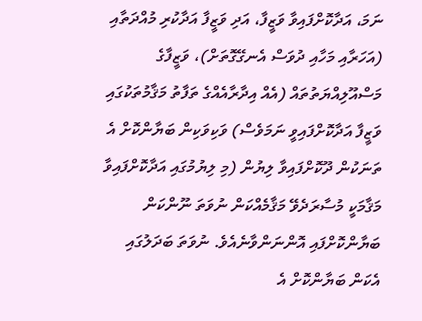ނަމަ، އަދާކޮށްފައިވާ ވަޒީފާ، އަދި ވަޒީފާ އަދާކުރި މުއްދަތާއި (އަހަރާއި މަހާއި ދުވަސް އެނގޭގޮތަށް)، ވަޒީފާގެ މަސްއޫލިއްޔަތުތައް (އެއް އިދާރާއެއްގެ ތަފާތު މަޤާމުތަކުގައި ވަޒީފާ އަދާކޮށްފައިވީ ނަމަވެސް) ވަކިވަކިން ބަޔާންކޮށް އެ ތަނަކުން ދޫކޮށްފައިވާ ލިޔުން (މި ލިޔުމުގައި އަދާކޮށްފައިވާ މަޤާމަކީ މުސާރަދެވޭ މަޤާމެއްކަން ނުވަތަ ނޫންކަން ބަޔާންކޮށްފައި އޮންނަންވާނެއެވެ. ނުވަތަ ބަދަލުގައި އެކަން ބަޔާންކޮށް އެ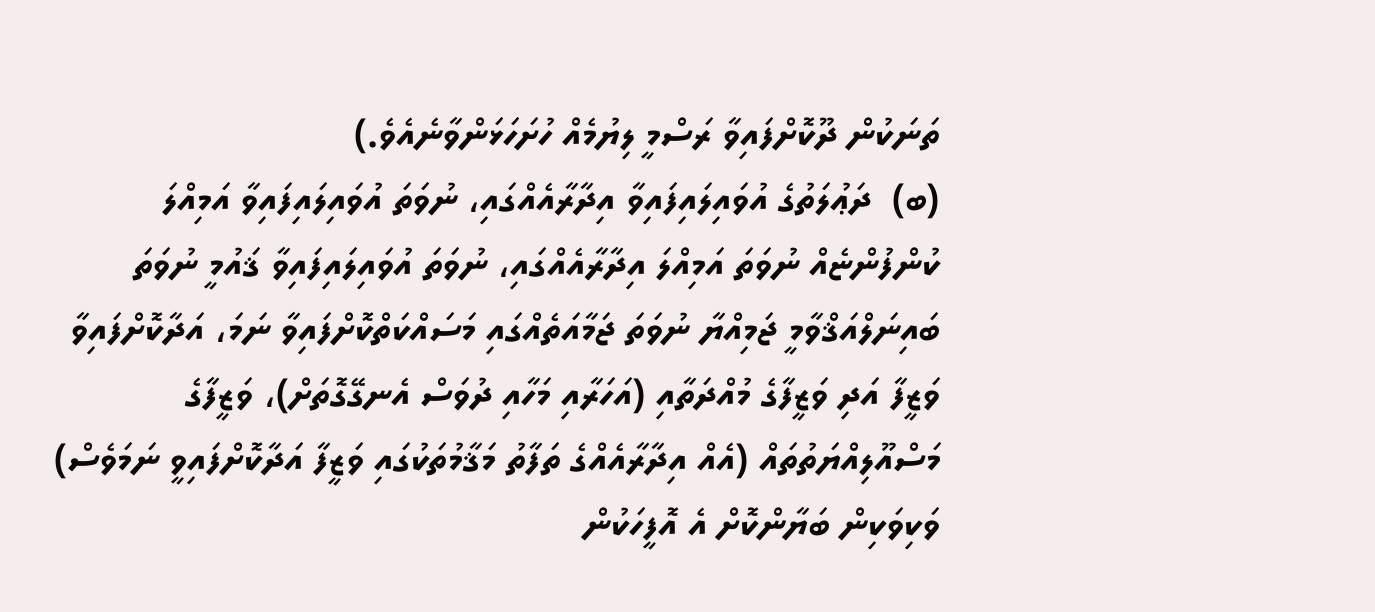ތަނަކުން ދޫކޮށްފައިވާ ރަސްމީ ލިޔުމެއް ހުށަހަޅަންވާނެއެވެ.)
(ބ)  ދަޢުލަތުގެ އުވައިލައިފައިވާ އިދާރާއެއްގައި، ނުވަތަ އުވައިލައިފައިވާ އަމިއްލަ ކުންފުންޏެއް ނުވަތަ އަމިއްލަ އިދާރާއެއްގައި، ނުވަތަ އުވައިލައިފައިވާ ޤައުމީ ނުވަތަ ބައިނަލްއަޤްވާމީ ޖަމިއްޔާ ނުވަތަ ޖަމާއަތެއްގައި މަސައްކަތްކޮށްފައިވާ ނަމަ، އަދާކޮށްފައިވާ ވަޒީފާ އަދި ވަޒީފާގެ މުއްދަތާއި (އަހަރާއި މަހާއި ދުވަސް އެނގޭގޮތަށް)، ވަޒީފާގެ މަސްއޫލިއްޔަތުތައް (އެއް އިދާރާއެއްގެ ތަފާތު މަޤާމުތަކުގައި ވަޒީފާ އަދާކޮށްފައިވީ ނަމަވެސް) ވަކިވަކިން ބަޔާންކޮށް އެ އޮފީހަކުން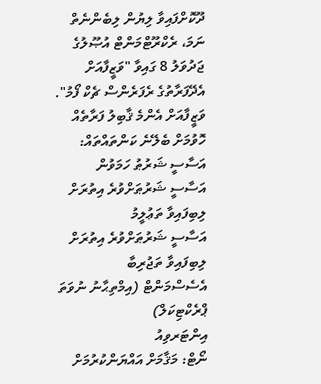ދޫކޮށްފައިވާ ލިޔުން ލިބެންނެތް ނަމަ، ރެކްރޫޓްމަންޓް އުޞޫލުގެ ޖަދުވަލު 8 ގައިވާ "ވަޒީފާއަށް އެދޭފަރާތުގެ ރެފަރެންސް ޗެކް ފޯމު".
ވަޒީފާއަށް އެންމެ ޤާބިލު ފަރާތެއް ހޮވުމަށް ބެލޭނެ ކަންތައްތައް:
އަސާސީ ޝަރުޠު ހަމަވުން
އަސާސީ ޝަރުޠަށްވުރެ އިތުރަށް ލިބިފައިވާ ތަޢުލީމު
އަސާސީ ޝަރުޠަށްވުރެ އިތުރަށް ލިބިފައިވާ ތަޖުރިބާ
އެސެސްމަންޓް (އިމްތިޙާނު ނުވަތަ ޕްރެކްޓިކަލް)
އިންޓަރވިއު
ނޯޓް: މަޤާމަށް އައްޔަންކުރުމަށް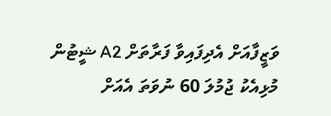ވަޒީފާއަށް އެދިފައިވާ ފަރާތަށް A2 ޝީޓުން މުޅިއެކު ޖުމުލަ 60 ނުވަތަ އެއަށް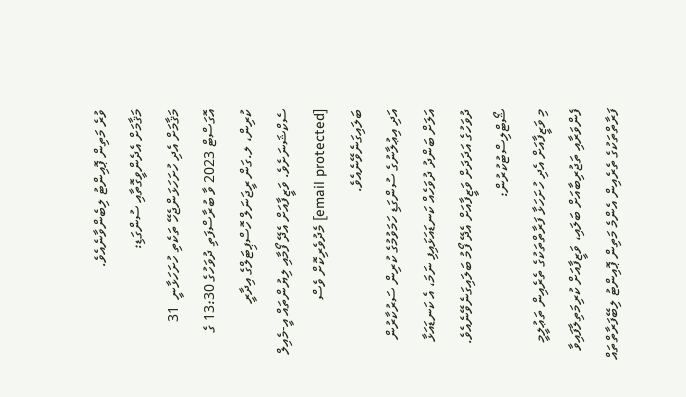ވުރެ މަތިން ޕޮއިންޓު ލިބެންވާނެއެވެ.
މަޤާމަށް އެދެންވީގޮތާއި ސުންގަޑި:
މަޤާމަށް އެދި ހުށަހަޅަންޖެހޭ ތަކެތި ހުށަހަޅާނީ  31  އޮގަސްޓް 2023 ވާ ބުރާސްފަތި ދުވަހުގެ 13:30 ގެ ކުރިން، ލ.ގަން ރީޖަނަލް ހޮސްޕިޓަލްގެ އިދާރީ ސެކްޝަނަށެވެ. ވަޒީފާއަށް އެދޭ ފޯމާއި ލިޔުންތައް އީ-މެއިލް [email protected] މެދުވެރިކޮށް ވެސް ބަލައިގަނެވޭނެއެވެ.
އަދި އިޢުލާނުގެ ސުންގަޑި ހަމަވުމުގެ ކުރިން ސަރުކާރުން އަލަށް ބަންދު ދުވަހެއް ކަނޑައަޅައިފި ނަމަ، އެ ކަނޑައަޅާ ދުވަހުގެ އަދަދަށް ވަޒީފާއަށް އެދޭ ފޯމު ބަލައިގަނެވޭނެއެވެ.
ޝޯޓްލިސްޓުކުރުން:
މި ވަޒީފާއަށް އެދި ހުށަހަޅާ ފަރާތްތަކުގެ ތެރެއިން ތަޢުލީމީ ފެންވަރާއި ތަޖުރިބާއަށް ބަލައި، ވަޒީފާއަށް ކުރިމަތިލާފައިވާ ފަރާތްތަކުގެ ތެރެއިން އެންމެ މަތިން ޕޮއިންޓު ލިބޭފަރާތްތައް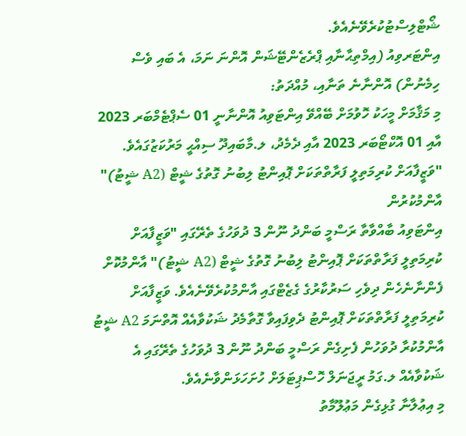ޝޯޓްލިސްޓުކުރެވޭނެއެވެ.
އިންޓަރވިއު (އިމްތިޙާނާއި ޕްރެޒެންޓޭޝަން އޮންނަ ނަމަ، އެ ބައި ވެސް ހިމެނުން) އޮންނާނެ ތަނާއި، މުއްދަތު:
މި މަޤާމަށް މީހަކު ހޮވުމަށް ބޭއްވޭ އިންޓަވިއު އޮންނާނީ 01 ސެޕްޓެމްބަރ 2023 އާއި 01 އޮކްޓޯބަރ 2023 އާއި ދެމެދު، ލ.މާބައިދޫ ސިއްޙީ މަރުކަޒުގައެވެ.
"ވަޒީފާއަށް ކުރިމަތިލީ ފަރާތްތަކަށް ޕޮއިންޓު ލިބުނު ގޮތުގެ ޝީޓް (A2 ޝީޓު)" އާންމުކުރުން
އިންޓަވިއު ބާއްވާތާ ރަސްމީ ބަންދު ނޫން 3 ދުވަހުގެ ތެރޭގައި "ވަޒީފާއަށް ކުރިމަތިލީ ފަރާތްތަކަށް ޕޮއިންޓު ލިބުނު ގޮތުގެ ޝީޓް (A2 ޝީޓު)" އާންމުކޮށް ފެންނާނެހެން ދިވެހި ސަރުކާރުގެ ގެޒެޓްގައި އާންމުކުރެވޭނެއެވެ. ވަޒީފާއަށް ކުރިމަތިލީ ފަރާތްތަކަށް ޕޮއިންޓު ދެވިފައިވާ ގޮތާމެދު ޝަކުވާއެއް އޮތްނަމަ A2 ޝީޓު އާންމުކުރާ ދުވަހުން ފެށިގެން ރަސްމީ ބަންދު ނޫން 3 ދުވަހުގެ ތެރޭގައި އެ ޝަކުވާއެއް ލ.ގަމު ރީޖަނަލް ހޮސްޕިޓަލަށް ހުށަހަޅަންވާނެއެވެ.
މި އިޢުލާނާ ގުޅިގެން މަޢުލޫމާތު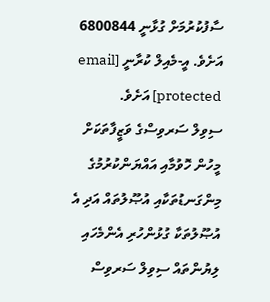ސާފުކުރުމަށް ގުޅާނީ 6800844 އަށެވެ. އީ-މެއިލް ކުރާނީ [email protected] އަށެވެ.
ސިވިލް ސަރވިސްގެ ވަޒީފާތަކަށް މީހުން ހޮވުމާއި އައްޔަންކުރުމުގެ މިންގަނޑުތަކާއި އުޞޫލުތައް އަދި އެ އުޞޫލުތަކާ ގުޅުންހުރި އެންމެހައި ލިޔުންތައް ސިވިލް ސަރވިސް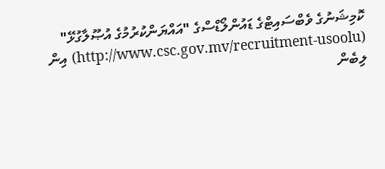ކޮމިޝަނުގެ ވެބްސައިޓްގެ ޑައުންލޯޑްސްގެ "އައްޔަންކުރުމުގެ އުޞޫލާގުޅޭ" (http://www.csc.gov.mv/recruitment-usoolu) އިން ލިބެން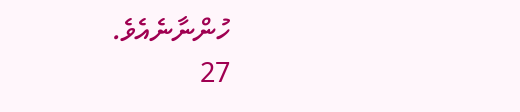ހުންނާނެއެވެ.
27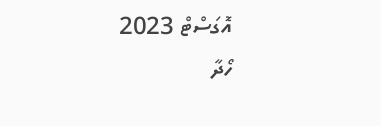އޮގަސްޓް 2023
ހޯދާ